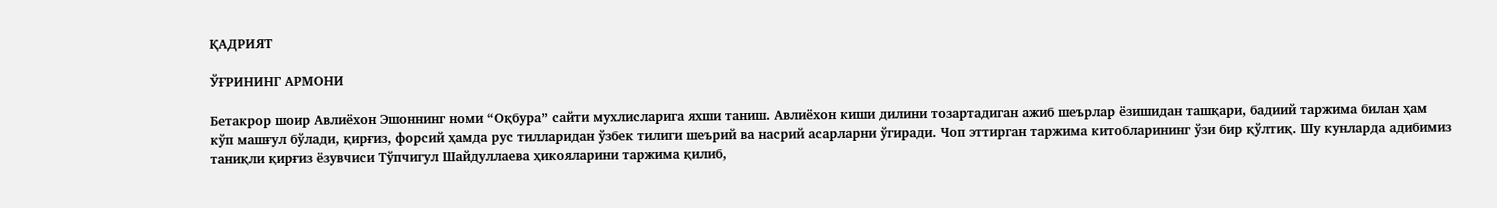ҚАДРИЯТ

ЎҒРИНИНГ АРМОНИ

Бетакрор шоир Авлиёхон Эшоннинг номи “Оқбура” сайти мухлисларига яхши таниш. Авлиёхон киши дилини тозартадиган ажиб шеърлар ёзишидан ташқари, бадиий таржима билан ҳам кўп машғул бўлади, қирғиз, форсий ҳамда рус тилларидан ўзбек тилиги шеърий ва насрий асарларни ўгиради. Чоп эттирган таржима китобларининг ўзи бир қўлтиқ. Шу кунларда адибимиз таниқли қирғиз ёзувчиси Тўпчигул Шайдуллаева ҳикояларини таржима қилиб,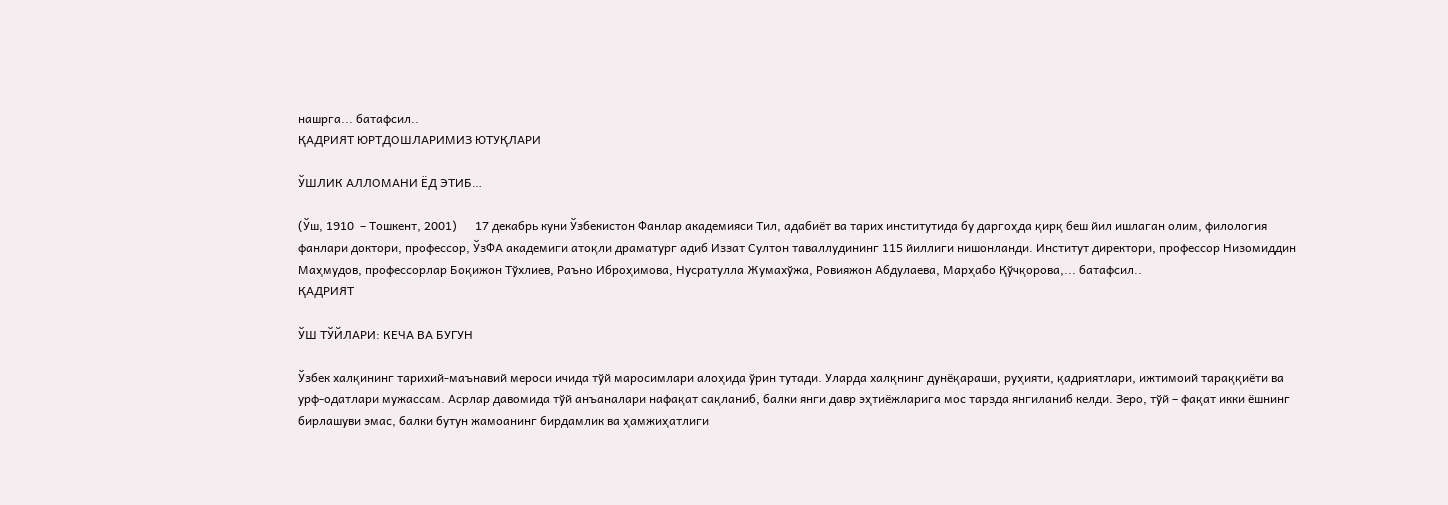нашрга... батафсил..
ҚАДРИЯТ ЮРТДОШЛАРИМИЗ ЮТУҚЛАРИ

ЎШЛИК АЛЛОМАНИ ЁД ЭТИБ…

(Ўш, 1910  – Тошкент, 2001)      17 декабрь куни Ўзбекистон Фанлар академияси Тил, адабиёт ва тарих институтида бу даргоҳда қирқ беш йил ишлаган олим, филология фанлари доктори, профессор, ЎзФА академиги атоқли драматург адиб Иззат Султон таваллудининг 115 йиллиги нишонланди. Институт директори, профессор Низомиддин Маҳмудов, профессорлар Боқижон Тўхлиев, Раъно Иброҳимова, Нусратулла Жумахўжа, Ровияжон Абдулаева, Марҳабо Қўчқорова,... батафсил..
ҚАДРИЯТ

ЎШ ТЎЙЛАРИ: КЕЧА ВА БУГУН

Ўзбек халқининг тарихий-маънавий мероси ичида тўй маросимлари алоҳида ўрин тутади. Уларда халқнинг дунёқараши, руҳияти, қадриятлари, ижтимоий тараққиёти ва урф-одатлари мужассам. Асрлар давомида тўй анъаналари нафақат сақланиб, балки янги давр эҳтиёжларига мос тарзда янгиланиб келди. Зеро, тўй – фақат икки ёшнинг бирлашуви эмас, балки бутун жамоанинг бирдамлик ва ҳамжиҳатлиги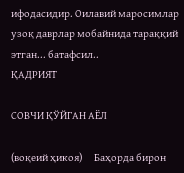ифодасидир. Оилавий маросимлар узоқ даврлар мобайнида тараққий этган... батафсил..
ҚАДРИЯТ

СОВЧИ ҚЎЙГАН АЁЛ

(воқеий ҳикоя)      Баҳорда бирон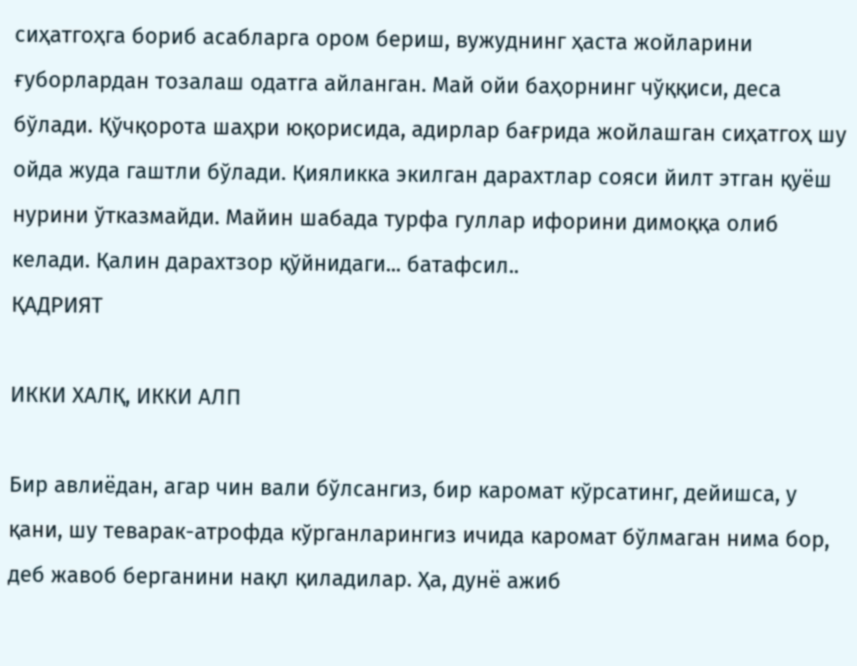сиҳатгоҳга бориб асабларга ором бериш, вужуднинг ҳаста жойларини ғуборлардан тозалаш одатга айланган. Май ойи баҳорнинг чўққиси, деса бўлади. Қўчқорота шаҳри юқорисида, адирлар бағрида жойлашган сиҳатгоҳ шу ойда жуда гаштли бўлади. Қияликка экилган дарахтлар сояси йилт этган қуёш нурини ўтказмайди. Майин шабада турфа гуллар ифорини димоққа олиб келади. Қалин дарахтзор қўйнидаги... батафсил..
ҚАДРИЯТ

ИККИ ХАЛҚ, ИККИ АЛП

Бир авлиёдан, агар чин вали бўлсангиз, бир каромат кўрсатинг, дейишса, у қани, шу теварак-атрофда кўрганларингиз ичида каромат бўлмаган нима бор, деб жавоб берганини нақл қиладилар. Ҳа, дунё ажиб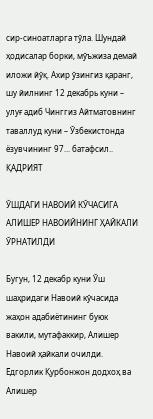сир-синоатларга тўла. Шундай ҳодисалар борки, мўъжиза демай иложи йўқ. Ахир ўзингиз қаранг, шу йилнинг 12 декабрь куни – улуғ адиб Чинггиз Айтматовнинг таваллуд куни – Ўзбекистонда ёзувчининг 97... батафсил..
ҚАДРИЯТ

ЎШДАГИ НАВОИЙ КЎЧАСИГА АЛИШЕР НАВОИЙНИНГ ҲАЙКАЛИ ЎРНАТИЛДИ

Бугун, 12 декабр куни Ўш шаҳридаги Навоий кўчасида жаҳон адабиётининг буюк вакили, мутафаккир, Алишер Навоий ҳайкали очилди. Ёдгорлик Қурбонжон додхоҳ ва Алишер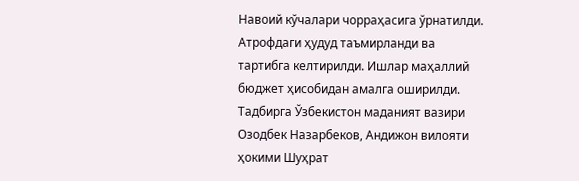Навоий кўчалари чорраҳасига ўрнатилди. Атрофдаги ҳудуд таъмирланди ва тартибга келтирилди. Ишлар маҳаллий бюджет ҳисобидан амалга оширилди. Тадбирга Ўзбекистон маданият вазири Озодбек Назарбеков, Андижон вилояти ҳокими Шуҳрат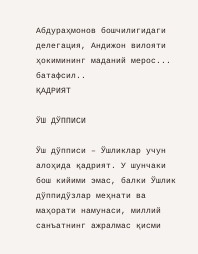Абдураҳмонов бошчилигидаги делегация, Андижон вилояти ҳокимининг маданий мерос... батафсил..
ҚАДРИЯТ

ЎШ ДЎППИСИ

Ўш дўпписи – Ўшликлар учун алоҳида қадрият. У шунчаки бош кийими эмас, балки Ўшлик дўппидўзлар меҳнати ва маҳорати намунаси, миллий санъатнинг ажралмас қисми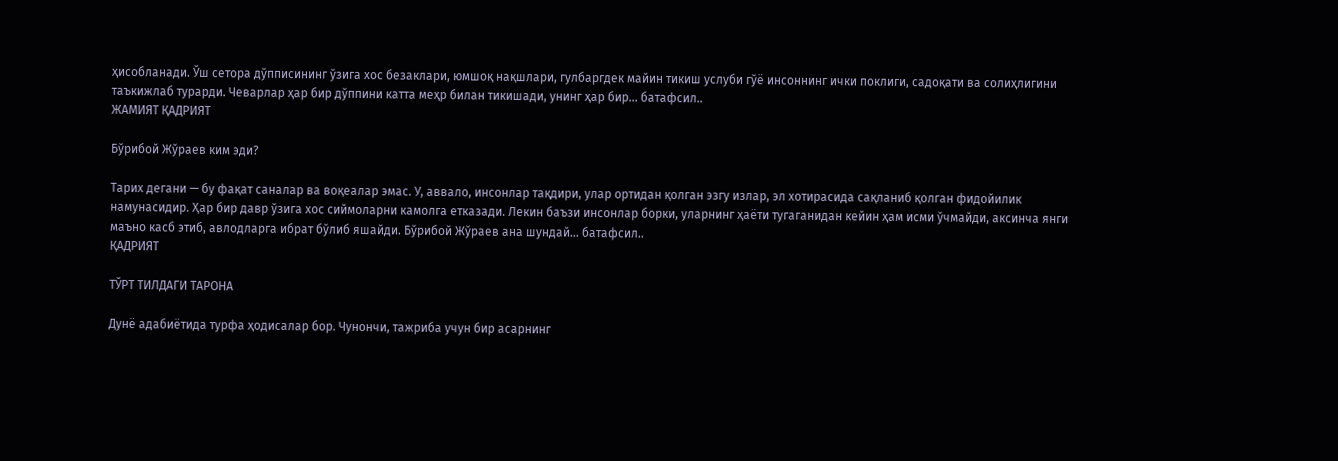ҳисобланади. Ўш сетора дўпписининг ўзига хос безаклари, юмшоқ нақшлари, гулбаргдек майин тикиш услуби гўё инсоннинг ички поклиги, садоқати ва солиҳлигини таъкижлаб турарди. Чеварлар ҳар бир дўппини катта меҳр билан тикишади, унинг ҳар бир... батафсил..
ЖАМИЯТ ҚАДРИЯТ

Бўрибой Жўраев ким эди?

Тарих дегани — бу фақат саналар ва воқеалар эмас. У, аввало, инсонлар тақдири, улар ортидан қолган эзгу излар, эл хотирасида сақланиб қолган фидойилик намунасидир. Ҳар бир давр ўзига хос сиймоларни камолга етказади. Лекин баъзи инсонлар борки, уларнинг ҳаёти тугаганидан кейин ҳам исми ўчмайди, аксинча янги маъно касб этиб, авлодларга ибрат бўлиб яшайди. Бўрибой Жўраев ана шундай... батафсил..
ҚАДРИЯТ

ТЎРТ ТИЛДАГИ ТАРОНА

Дунё адабиётида турфа ҳодисалар бор. Чунончи, тажриба учун бир асарнинг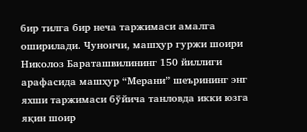бир тилга бир неча таржимаси амалга оширилади. Чунончи, машҳур гуржи шоири Николоз Бараташвилининг 150 йиллиги арафасида машҳур “Мерани” шеърининг энг яхши таржимаси бўйича танловда икки юзга яқин шоир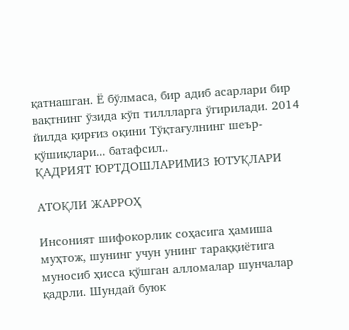қатнашган. Ё бўлмаса, бир адиб асарлари бир вақтнинг ўзида кўп тиллларга ўгирилади. 2014 йилда қирғиз оқини Тўқтағулнинг шеър-қўшиқлари... батафсил..
ҚАДРИЯТ ЮРТДОШЛАРИМИЗ ЮТУҚЛАРИ

АТОҚЛИ ЖАРРОҲ

Инсоният шифокорлик соҳасига ҳамиша муҳтож, шунинг учун унинг тараққиётига муносиб ҳисса қўшган алломалар шунчалар қадрли. Шундай буюк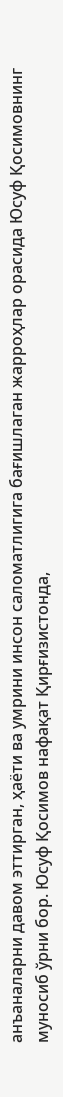анъаналарни давом эттирган, ҳаёти ва умрини инсон саломатлигига бағишлаган жарроҳлар орасида Юсуф Қосимовнинг муносиб ўрни бор. Юсуф Қосимов нафақат Қирғизистонда,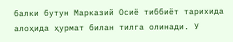балки бутун Марказий Осиё тиббиёт тарихида алоҳида ҳурмат билан тилга олинади. У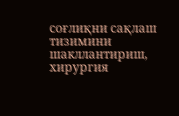соғлиқни сақлаш тизимини шакллантириш, хирургия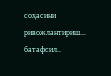соҳасини ривожлантириш... батафсил..